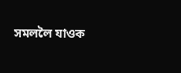সমললৈ যাওক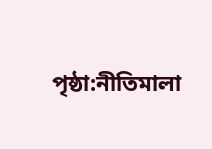পৃষ্ঠা:নীতিমালা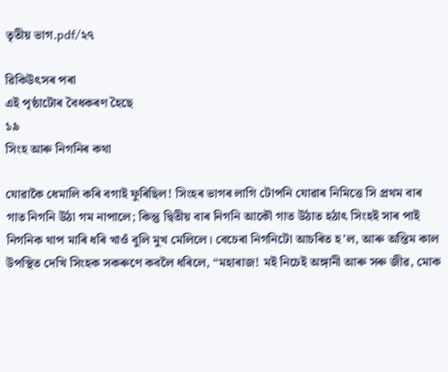তৃতীয় ভাগ.pdf/২৭

ৱিকিউৎসৰ পৰা
এই পৃষ্ঠাটোৰ বৈধকৰণ হৈছে
১৯
সিংহ আৰু নিগনিৰ কথা

যোৱাকৈ ধেমালি কৰি বগাই ফুৰিছিল! সিংহৰ ভাগৰ লাগি টোপনি যোৱাৰ নিমিত্তে সি প্ৰথম বাৰ গাত নিগনি উঠা গম নাপালে; কিন্তু দ্বিতীয় বাৰ নিগনি আকৌ গাত উঠাত হঠাৎ সিংহই সাৰ পাই নিগনিক থাপ মাৰি ধৰি খাওঁ বুলি মুখ মেলিলে। বেচেৰা নিগনিটো আচৰিত হ’ল, আৰু অন্তিম কাল উপস্থিত দেখি সিংহক সকৰুণে কবলৈ ধৰিলে, “মহাৰাজ! মই নিচেই অঙ্গানী আৰু সৰু জীৱ, মোক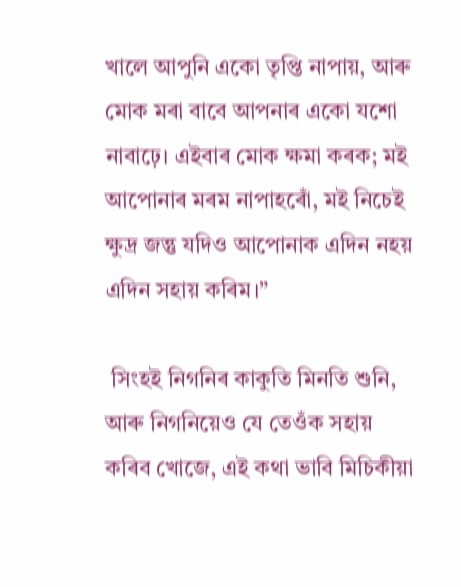খালে আপুনি একো তৃপ্তি নাপায়, আৰু মোক মৰা বাবে আপনাৰ একো যশো নাবাঢ়ে। এইবাৰ মোক ক্ষমা কৰক; মই আপোনাৰ মৰম নাপাহৰোঁ, মই নিচেই ক্ষুদ্ৰ জন্তু যদিও আপোনাক এদিন নহয় এদিন সহায় কৰিম।”

 সিংহই নিগনিৰ কাকুতি মিনতি শুনি, আৰু নিগনিয়েও যে তেওঁক সহায় কৰিব খোজে, এই কথা ভাবি মিচিকীয়া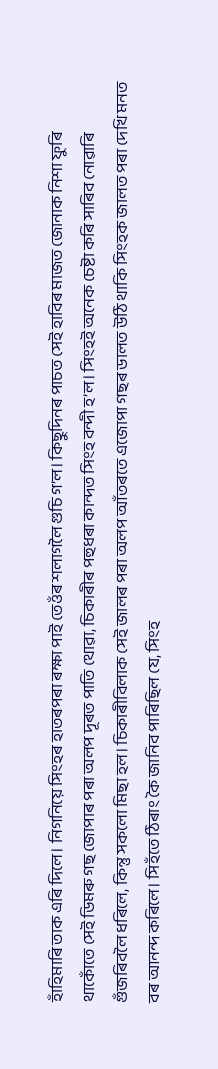হাঁহিমাৰি তাক এৰি দিলে। নিগনিয়ে সিংহৰ হাতৰপৰা ৰক্ষা পাই তেওঁৰ শলাগলৈ গুচি গ’ল। কিছুদিনৰ পাচত সেই হাবিৰ মাজত জোনাক নিশা ফুৰি থাকোঁতে সেই ডিমৰু গছ জোপাৰ পৰা অলপ দূৰত পাতি থোৱা, চিকাৰীৰ পহুধৰা কান্দত সিংহ বন্দী হ’ল। সিংহই অনেক চেষ্টা কৰি সাৰিব নোৱাৰি গুঁজৰিবলৈ ধৰিলে, কিন্তু সকলো মিছা হল। চিকাৰীবিলাক সেই জালৰ পৰা অলপ আঁতৰতে এজোপা গছৰ ডালত উঠি থাকি সিংহক জালত পৰা দেখি মনত বৰ আনন্দ কৰিলে। সিহঁতে ঠিৰাং কৈ জানিব পাৰিছিল যে, সিংহ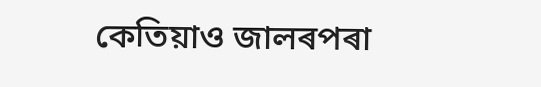কেতিয়াও জালৰপৰা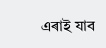এৰাই যাব